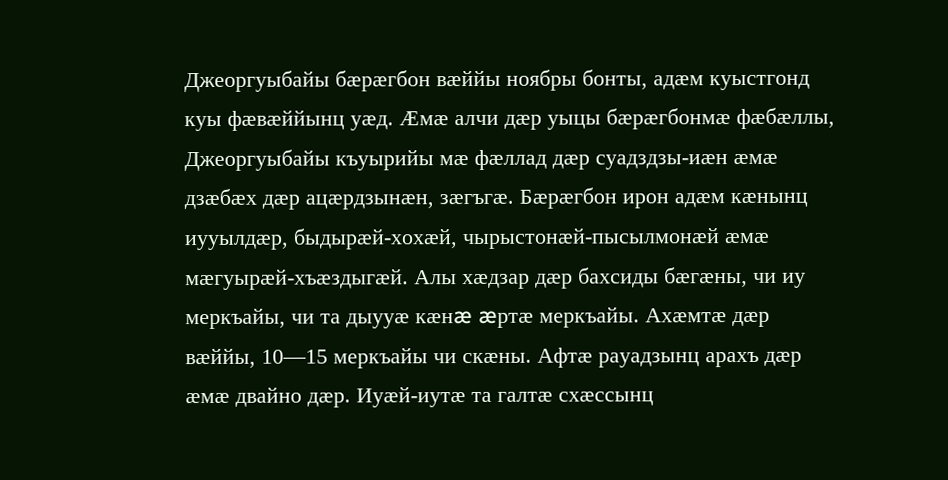Джеоргуыбайы бæрæгбон вæййы ноябры бонты, адæм куыстгонд куы фæвæййынц уæд. Æмæ алчи дæр уыцы бæрæгбонмæ фæбæллы, Джеоргуыбайы къуырийы мæ фæллад дæр суадздзы-иæн æмæ дзæбæх дæр ацæрдзынæн, зæгъгæ. Бæрæгбон ирон адæм кæнынц иууылдæр, быдырæй-хохæй, чырыстонæй-пысылмонæй æмæ мæгуырæй-хъæздыгæй. Алы хæдзар дæр бахсиды бæгæны, чи иу меркъайы, чи та дыууæ кæнæ æртæ меркъайы. Ахæмтæ дæр вæййы, 10—15 меркъайы чи скæны. Афтæ рауадзынц арахъ дæр æмæ двайно дæр. Иуæй-иутæ та галтæ схæссынц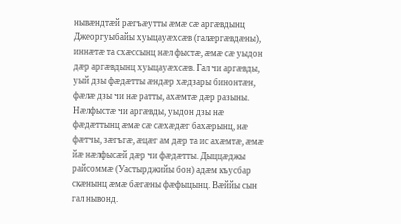нывæндтæй рæгъæутты æмæ сæ аргæвдынц Джеоргуыбайы хуыцауæхсæв (галæргæвдæны), иннæтæ та схæссынц нæл фыстæ, æмæ сæ уыдон дæр аргæвдынц хуыцауæхсæв. Гал чи аргæвды, уый дзы фæдæтты æндæр хæдзары бинонтæн, фæлæ дзы чи нæ ратты, ахæмтæ дæр разыны. Нæлфыстæ чи аргæвды, уыдон дзы нæ фæдæттынц æмæ сæ сæхæдæг бахæрынц, нæ фæтчы, зæгъгæ, æцæг ам дæр та ис ахæмтæ, æмæ йæ нæлфысæй дæр чи фæдæтты. Дыццæджы райсоммæ (Уастырджийы бон) адæм къусбар скæнынц æмæ бæгæны фæфыцынц. Вæййы сын гал нывонд.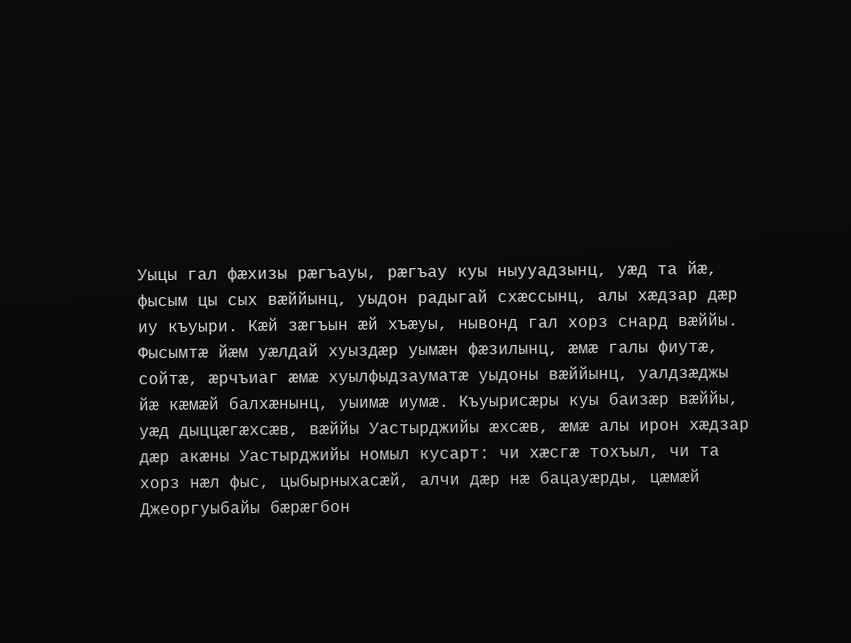Уыцы гал фæхизы рæгъауы, рæгъау куы ныууадзынц, уæд та йæ, фысым цы сых вæййынц, уыдон радыгай схæссынц, алы хæдзар дæр иу къуыри. Кæй зæгъын æй хъæуы, нывонд гал хорз снард вæййы. Фысымтæ йæм уæлдай хуыздæр уымæн фæзилынц, æмæ галы фиутæ, сойтæ, æрчъиаг æмæ хуылфыдзауматæ уыдоны вæййынц, уалдзæджы йæ кæмæй балхæнынц, уыимæ иумæ. Къуырисæры куы баизæр вæййы, уæд дыццæгæхсæв, вæййы Уастырджийы æхсæв, æмæ алы ирон хæдзар дæр акæны Уастырджийы номыл кусарт: чи хæсгæ тохъыл, чи та хорз нæл фыс, цыбырныхасæй, алчи дæр нæ бацауæрды, цæмæй Джеоргуыбайы бæрæгбон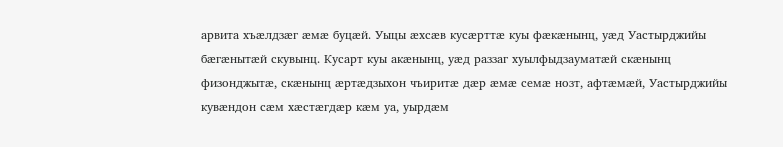арвита хъæлдзæг æмæ буцæй. Уыцы æхсæв кусæрттæ куы фæкæнынц, уæд Уастырджийы бæгæнытæй скувынц. Кусарт куы акæнынц, уæд раззаг хуылфыдзауматæй скæнынц физонджытæ, скæнынц æртæдзыхон чъиритæ дæр æмæ семæ нозт, афтæмæй, Уастырджийы кувæндон сæм хæстæгдæр кæм уа, уырдæм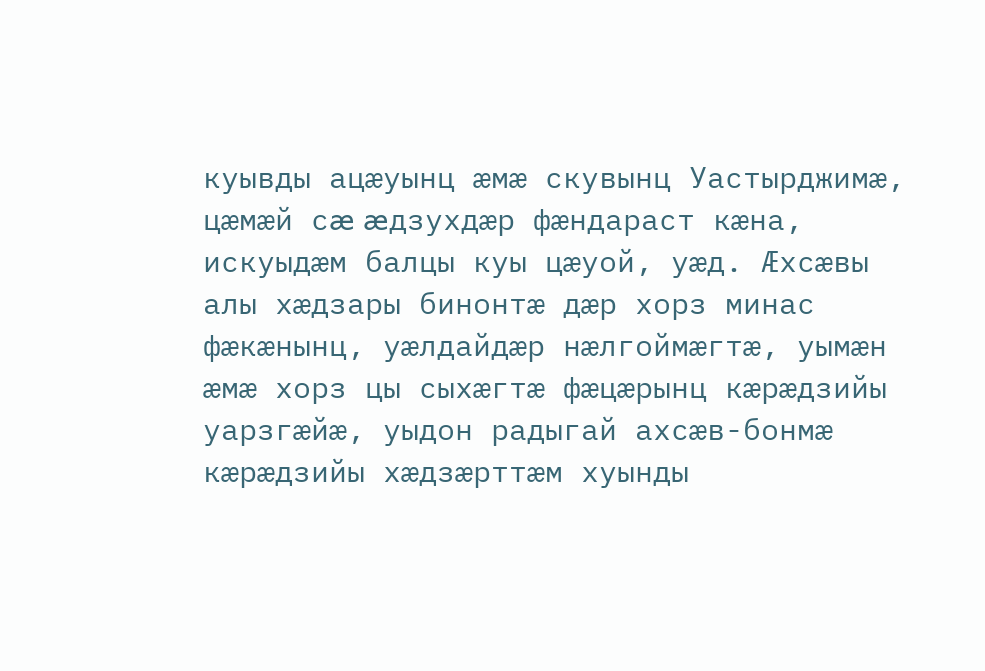куывды ацæуынц æмæ скувынц Уастырджимæ, цæмæй сæ æдзухдæр фæндараст кæна, искуыдæм балцы куы цæуой, уæд. Æхсæвы алы хæдзары бинонтæ дæр хорз минас фæкæнынц, уæлдайдæр нæлгоймæгтæ, уымæн æмæ хорз цы сыхæгтæ фæцæрынц кæрæдзийы уарзгæйæ, уыдон радыгай ахсæв-бонмæ кæрæдзийы хæдзæрттæм хуынды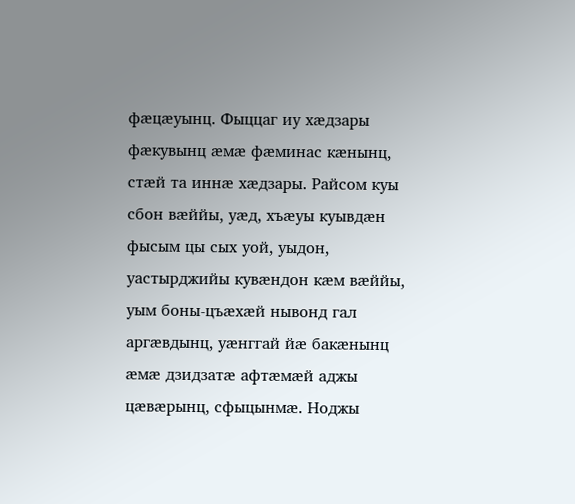фæцæуынц. Фыццаг иу хæдзары фæкувынц æмæ фæминас кæнынц, стæй та иннæ хæдзары. Райсом куы сбон вæййы, уæд, хъæуы куывдæн фысым цы сых уой, уыдон, уастырджийы кувæндон кæм вæййы, уым боны-цъæхæй нывонд гал аргæвдынц, уæнггай йæ бакæнынц æмæ дзидзатæ афтæмæй аджы цæвæрынц, сфыцынмæ. Ноджы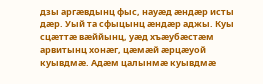дзы аргæвдынц фыс, науæд æндæр исты дæр. Уый та сфыцынц æндæр аджы. Куы сцæттæ вæййынц, уæд хъæубæстæм арвитынц хонæг, цæмæй æрцæуой куывдмæ. Адæм цалынмæ куывдмæ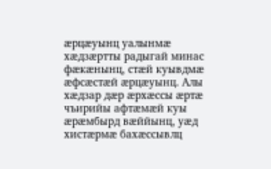æрцæуынц уалынмæ хæдзæртты радыгай минас фæкæнынц, стæй куывдмæ æфсæстæй æрцæуынц. Алы хæдзар дæр æрхæссы æртæ чъирийы афтæмæй куы æрæмбырд вæййынц, уæд хистæрмæ бахæссывлц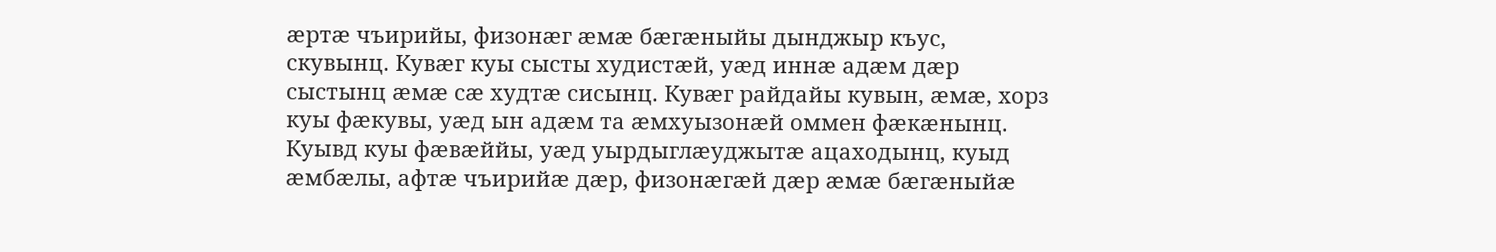æртæ чъирийы, физонæг æмæ бæгæныйы дынджыр къус, скувынц. Кувæг куы сысты худистæй, уæд иннæ адæм дæр сыстынц æмæ сæ худтæ сисынц. Кувæг райдайы кувын, æмæ, хорз куы фæкувы, уæд ын адæм та æмхуызонæй оммен фæкæнынц. Куывд куы фæвæййы, уæд уырдыглæуджытæ ацаходынц, куыд æмбæлы, афтæ чъирийæ дæр, физонæгæй дæр æмæ бæгæныйæ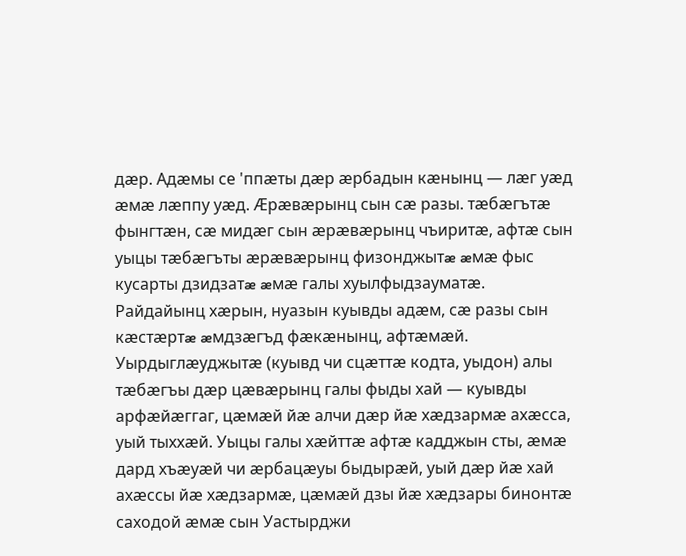дæр. Адæмы се 'ппæты дæр æрбадын кæнынц — лæг уæд æмæ лæппу уæд. Æрæвæрынц сын сæ разы. тæбæгътæ фынгтæн, сæ мидæг сын æрæвæрынц чъиритæ, афтæ сын уыцы тæбæгъты æрæвæрынц физонджытæ æмæ фыс кусарты дзидзатæ æмæ галы хуылфыдзауматæ. Райдайынц хæрын, нуазын куывды адæм, сæ разы сын кæстæртæ æмдзæгъд фæкæнынц, афтæмæй. Уырдыглæуджытæ (куывд чи сцæттæ кодта, уыдон) алы тæбæгъы дæр цæвæрынц галы фыды хай — куывды арфæйæггаг, цæмæй йæ алчи дæр йæ хæдзармæ ахæсса, уый тыххæй. Уыцы галы хæйттæ афтæ кадджын сты, æмæ дард хъæуæй чи æрбацæуы быдырæй, уый дæр йæ хай ахæссы йæ хæдзармæ, цæмæй дзы йæ хæдзары бинонтæ саходой æмæ сын Уастырджи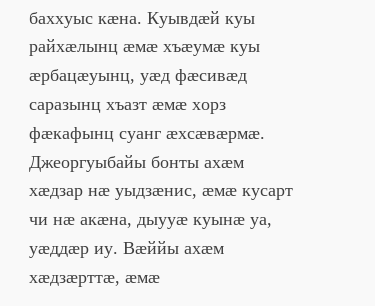баххуыс кæна. Куывдæй куы райхæлынц æмæ хъæумæ куы æрбацæуынц, уæд фæсивæд саразынц хъазт æмæ хорз фæкафынц суанг æхсæвæрмæ. Джеоргуыбайы бонты ахæм хæдзар нæ уыдзæнис, æмæ кусарт чи нæ акæна, дыууæ куынæ уа, уæддæр иу. Вæййы ахæм хæдзæрттæ, æмæ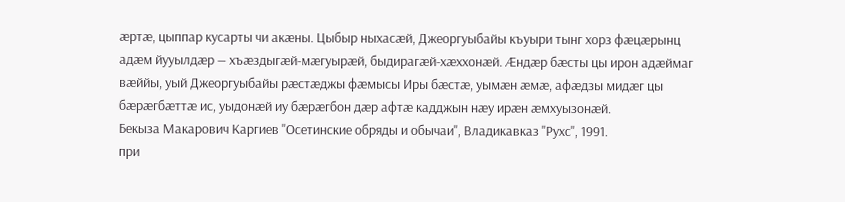æртæ, цыппар кусарты чи акæны. Цыбыр ныхасæй, Джеоргуыбайы къуыри тынг хорз фæцæрынц адæм йууылдæр — хъæздыгæй-мæгуырæй, быдирагæй-хæххонæй. Æндæр бæсты цы ирон адæймаг вæййы, уый Джеоргуыбайы рæстæджы фæмысы Иры бæстæ, уымæн æмæ, афæдзы мидæг цы бæрæгбæттæ ис, уыдонæй иу бæрæгбон дæр афтæ кадджын нæу ирæн æмхуызонæй.
Бекыза Макарович Каргиев "Осетинские обряды и обычаи", Владикавказ "Рухс", 1991.
при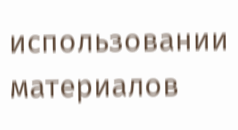использовании материалов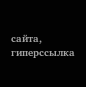сайта, гиперссылка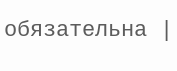обязательна |